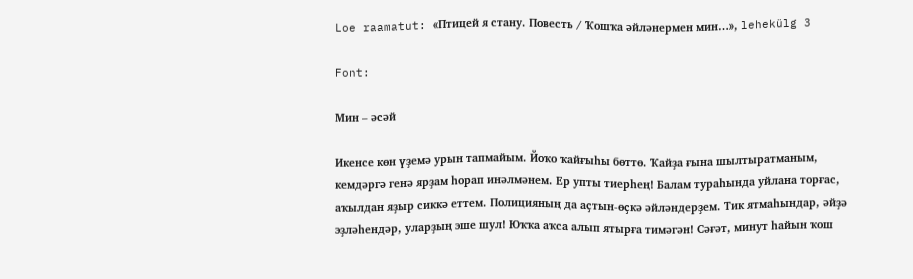Loe raamatut: «Птицей я стану. Повесть / Ҡошҡа әйләнермен мин…», lehekülg 3

Font:

Мин – әсәй

Икенсе көн үҙемә урын тапмайым. Йоҡо ҡайғыһы бөттө. Ҡайҙа ғына шылтыратманым, кемдәргә генә ярҙам һорап инәлмәнем. Ер упты тиерһең! Балам тураһында уйлана торғас, аҡылдан яҙыр сиккә еттем. Полицияның да аҫтын-өҫкә әйләндерҙем. Тик ятмаһындар, әйҙә эҙләһендәр, уларҙың эше шул! Юҡҡа аҡса алып ятырға тимәгән! Сәғәт, минут һайын ҡош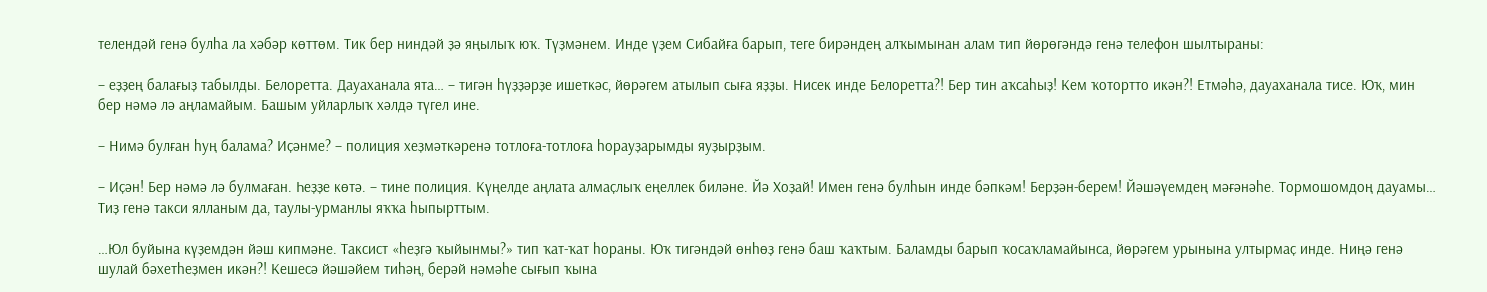телендәй генә булһа ла хәбәр көттөм. Тик бер ниндәй ҙә яңылыҡ юҡ. Түҙмәнем. Инде үҙем Сибайға барып, теге бирәндең алҡымынан алам тип йөрөгәндә генә телефон шылтыраны:

– еҙҙең балағыҙ табылды. Белоретта. Дауаханала ята… – тигән һүҙҙәрҙе ишеткәс, йөрәгем атылып сыға яҙҙы. Нисек инде Белоретта?! Бер тин аҡсаһыҙ! Кем ҡотортто икән?! Етмәһә, дауаханала тисе. Юҡ, мин бер нәмә лә аңламайым. Башым уйларлыҡ хәлдә түгел ине.

– Нимә булған һуң балама? Иҫәнме? – полиция хеҙмәткәренә тотлоға-тотлоға һорауҙарымды яуҙырҙым.

– Иҫән! Бер нәмә лә булмаған. Һеҙҙе көтә. – тине полиция. Күңелде аңлата алмаҫлыҡ еңеллек биләне. Йә Хоҙай! Имен генә булһын инде бәпкәм! Берҙән-берем! Йәшәүемдең мәғәнәһе. Тормошомдоң дауамы… Тиҙ генә такси ялланым да, таулы-урманлы яҡҡа һыпырттым.

…Юл буйына күҙемдән йәш кипмәне. Таксист «һеҙгә ҡыйынмы?» тип ҡат-ҡат һораны. Юҡ тигәндәй өнһөҙ генә баш ҡаҡтым. Баламды барып ҡосаҡламайынса, йөрәгем урынына ултырмаҫ инде. Ниңә генә шулай бәхетһеҙмен икән?! Кешесә йәшәйем тиһәң, берәй нәмәһе сығып ҡына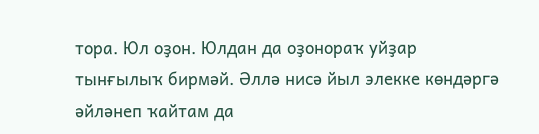тора. Юл оҙон. Юлдан да оҙонораҡ уйҙар тынғылыҡ бирмәй. Әллә нисә йыл элекке көндәргә әйләнеп ҡайтам да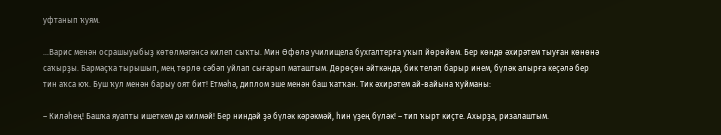уфтанып ҡуям.

…Варис менән осрашыуыбыҙ көтөлмәгәнсә килеп сыҡты. Мин Өфөлә училищела бухгалтерға уҡып йөрөйөм. Бер көндө әхирәтем тыуған көнөнә саҡырҙы. Бармаҫҡа тырышып, мең төрлө сәбәп уйлап сығарып маташтым. Дөрөҫөн әйткәндә, бик теләп барыр инем, бүләк алырға кеҫәлә бер тин аҡса юҡ. Буш ҡул менән барыу оят бит! Етмәһә, диплом эше менән баш ҡатҡан. Тик әхирәтем ай-вайына ҡуйманы:

– Киләһең! Башҡа яуапты ишеткем дә килмәй! Бер ниндәй ҙә бүләк кәрәкмәй, һин үҙең бүләк! – тип ҡырт киҫте. Ахырҙа, ризалаштым.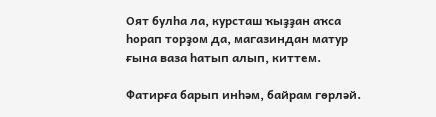Оят булһа ла, курсташ ҡыҙҙан аҡса һорап торҙом да, магазиндан матур ғына ваза һатып алып, киттем.

Фатирға барып инһәм, байрам гөрләй.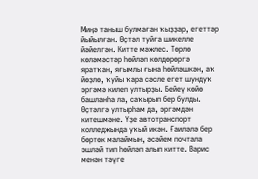Миңә таныш булмаған ҡыҙҙар, егеттәр йыйылған. Өҫтәл туйға шикелле йәйелгән. Китте мәжлес. Төрлө көләмәстәр һөйләп көлдөрөргә яратҡан, яғымлы ғына һөйләшкән, аҡ йөҙлө, ҡуйы ҡара сәсле егет шундуҡ эргәмә килеп ултырҙы. Бейеү көйө башланһа ла, саҡырып бер булды. Өҫтәлгә ултырһам да, эргәмдән китешмәне. Үҙе автотранспорт колледжында уҡый икән. Ғаиләлә бер бөртөк малаймын, әсәйем почтала эшләй тип һөйләп алып китте. Варис менән тәүге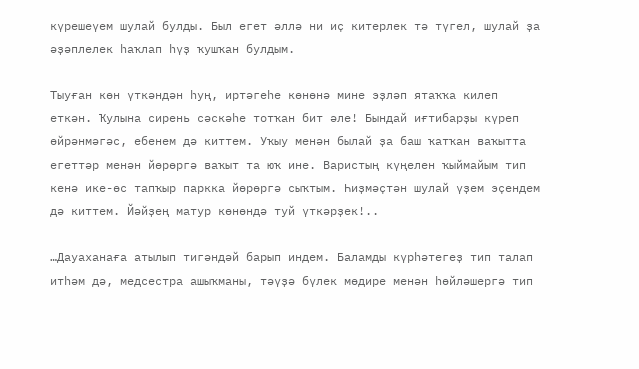күрешеүем шулай булды. Был егет әллә ни иҫ китерлек тә түгел, шулай ҙа әҙәплелек һаҡлап һүҙ ҡушҡан булдым.

Тыуған көн үткәндән һуң, иртәгеһе көнөнә мине эҙләп ятаҡҡа килеп еткән. Ҡулына сирень сәскәһе тотҡан бит әле! Бындай иғтибарҙы күреп өйрәнмәгәс, ебенем дә киттем. Уҡыу менән былай ҙа баш ҡатҡан ваҡытта егеттәр менән йөрөргә ваҡыт та юҡ ине. Варистың күңелен ҡыймайым тип кенә ике-өс тапҡыр паркка йөрөргә сыҡтым. Һиҙмәҫтән шулай үҙем эҫендем дә киттем. Йәйҙең матур көнөндә туй үткәрҙек!..

…Дауаханаға атылып тигәндәй барып индем. Баламды күрһәтегеҙ тип талап итһәм дә, медсестра ашыҡманы, тәүҙә бүлек мөдире менән һөйләшергә тип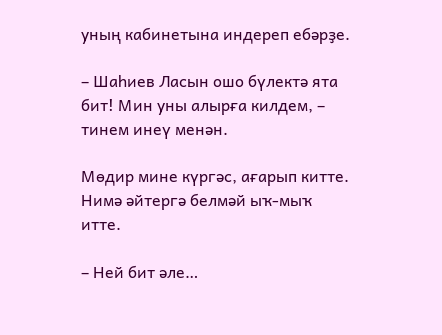уның кабинетына индереп ебәрҙе.

– Шаһиев Ласын ошо бүлектә ята бит! Мин уны алырға килдем, – тинем инеү менән.

Мөдир мине күргәс, ағарып китте. Нимә әйтергә белмәй ыҡ-мыҡ итте.

– Ней бит әле…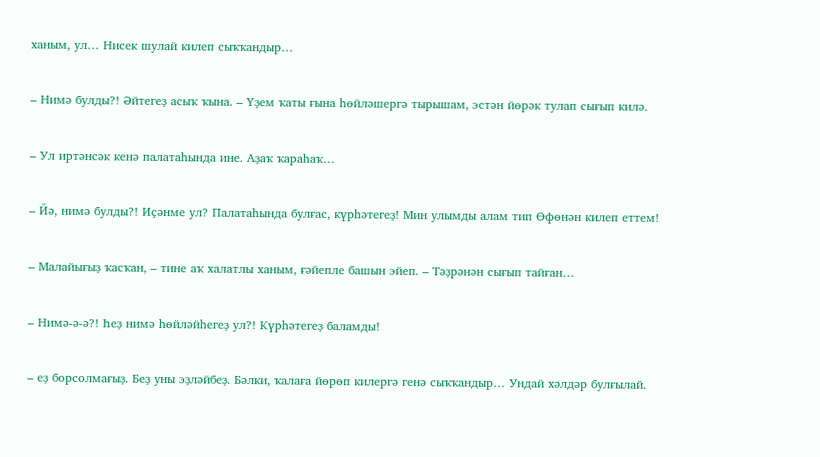ханым, ул… Нисек шулай килеп сыҡҡандыр…

– Нимә булды?! Әйтегеҙ асыҡ ҡына. – Үҙем ҡаты ғына һөйләшергә тырышам, эстән йөрәк тулап сығып килә.

– Ул иртәнсәк кенә палатаһында ине. Аҙаҡ ҡараһаҡ…

– Йә, нимә булды?! Иҫәнме ул? Палатаһында булғас, күрһәтегеҙ! Мин улымды алам тип Өфөнән килеп еттем!

– Малайығыҙ ҡасҡан, – тине аҡ халатлы ханым, ғәйепле башын эйеп. – Тәҙрәнән сығып тайған…

– Нимә-ә-ә?! Һеҙ нимә һөйләйһегеҙ ул?! Күрһәтегеҙ баламды!

– еҙ борсолмағыҙ. Беҙ уны эҙләйбеҙ. Бәлки, ҡалаға йөрөп килергә генә сыҡҡандыр… Ундай хәлдәр булғылай.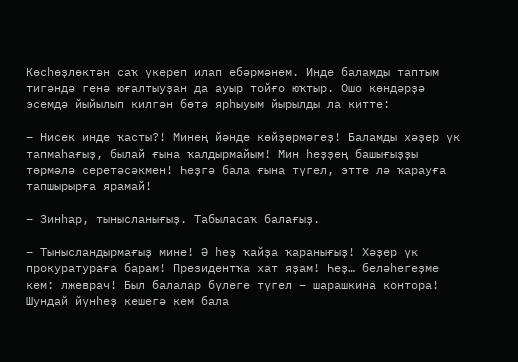Көсһөҙлөктән саҡ үкереп илап ебәрмәнем. Инде баламды таптым тигәндә генә юғалтыуҙан да ауыр тойғо юҡтыр. Ошо көндәрҙә эсемдә йыйылып килгән бөтә ярһыуым йырылды ла китте:

– Нисек инде ҡасты?! Минең йәнде көйҙөрмәгеҙ! Баламды хәҙер үк тапмаһағыҙ, былай ғына ҡалдырмайым! Мин һеҙҙең башығыҙҙы төрмәлә серетәсәкмен! Һеҙгә бала ғына түгел, этте лә ҡарауға тапшырырға ярамай!

– Зинһар, тынысланығыҙ. Табыласаҡ балағыҙ.

– Тынысландырмағыҙ мине! Ә һеҙ ҡайҙа ҡаранығыҙ! Хәҙер үк прокуратураға барам! Президентҡа хат яҙам! Һеҙ… беләһегеҙме кем: лжеврач! Был балалар бүлеге түгел – шарашкина контора! Шундай йүнһеҙ кешегә кем бала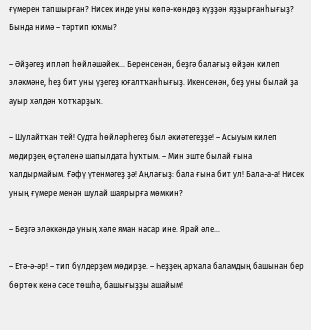ғүмерен тапшырған? Нисек инде уны көпә-көндөҙ күҙҙән яҙҙырғанһығыҙ? Бында нимә – тәртип юҡмы?

– Әйҙәгеҙ ипләп һөйләшәйек… Беренсенән, беҙгә балағыҙ өйҙән килеп эләкмәне, һеҙ бит уны үҙегеҙ юғалтҡанһығыҙ. Икенсенән, беҙ уны былай ҙа ауыр хәлдән ҡотҡарҙыҡ.

– Шулайтҡан тей! Судта һөйләрһегеҙ был әкиәтегеҙҙе! – Асыуым килеп мөдирҙең өҫтәленә шапылдата һуҡтым. – Мин эште былай ғына ҡалдырмайым. Ғәфү үтенмәгеҙ ҙә! Аңлағыҙ: бала ғына бит ул! Бала-а-а! Нисек уның ғүмере менән шулай шаярырға мөмкин?

– Беҙгә эләккәндә уның хәле яман насар ине. Ярай әле…

– Етә-ә-әр! – тип бүлдерҙем мөдирҙе. – Һеҙҙең арҡала баламдың башынан бер бөртөк кенә сәсе төшһә, башығыҙҙы ашайым!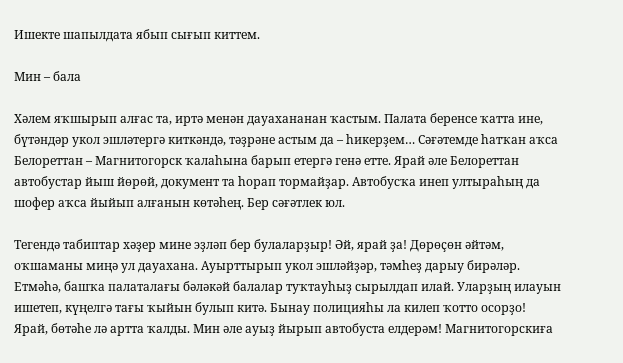Ишекте шапылдата ябып сығып киттем.

Мин – бала

Хәлем яҡшырып алғас та, иртә менән дауахананан ҡастым. Палата беренсе ҡатта ине, бүтәндәр укол эшләтергә киткәндә, тәҙрәне астым да – һикерҙем… Сәғәтемде һатҡан аҡса Белореттан – Магнитогорск ҡалаһына барып етергә генә етте. Ярай әле Белореттан автобустар йыш йөрөй, документ та һорап тормайҙар. Автобусҡа инеп ултыраһың да шофер аҡса йыйып алғанын көтәһең. Бер сәғәтлек юл.

Тегендә табиптар хәҙер мине эҙләп бер булаларҙыр! Әй, ярай ҙа! Дөрөҫөн әйтәм, оҡшаманы миңә ул дауахана. Ауырттырып укол эшләйҙәр, тәмһеҙ дарыу бирәләр. Етмәһә, башҡа палаталағы бәләкәй балалар туҡтауһыҙ сырылдап илай. Уларҙың илауын ишетеп, күңелгә тағы ҡыйын булып китә. Бынау полицияһы ла килеп ҡотто осорҙо! Ярай, бөтәһе лә артта ҡалды. Мин әле ауыҙ йырып автобуста елдерәм! Магнитогорскиға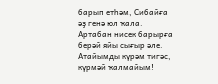барып етһәм, Сибайға әҙ генә юл ҡала. Артабан нисек барырға берәй яйы сығыр әле. Атайымды күрәм тигәс, күрмәй ҡалмайым!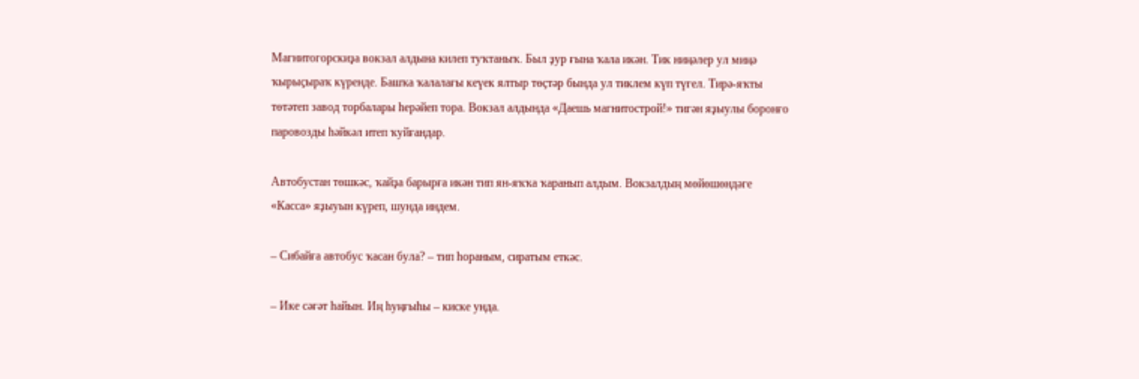Магнитогорскиҙа вокзал алдына килеп туҡтаныҡ. Был ҙур ғына ҡала икән. Тик ниңәлер ул миңә ҡырыҫыраҡ күренде. Башҡа ҡалалағы кеүек ялтыр төҫтәр бында ул тиклем күп түгел. Тирә-яҡты төтәтеп завод торбалары һерәйеп тора. Вокзал алдында «Даешь магнитострой!» тигән яҙыулы боронғо паровозды һәйкәл итеп ҡуйғандар.

Автобустан төшкәс, ҡайҙа барырға икән тип ян-яҡҡа ҡаранып алдым. Вокзалдың мөйөшөндәге «Касса» яҙыуын күреп, шунда индем.

– Сибайға автобус ҡасан була? – тип һораным, сиратым еткәс.

– Ике сәғәт һайын. Иң һуңғыһы – киске унда.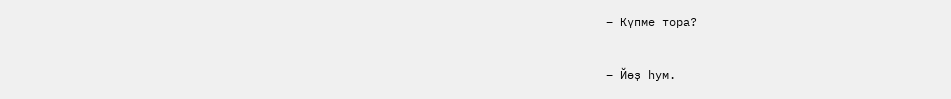– Күпме тора?

– Йөҙ һум.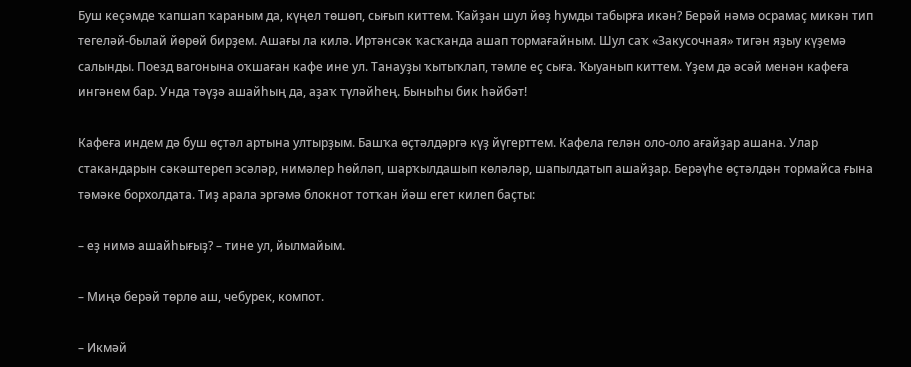Буш кеҫәмде ҡапшап ҡараным да, күңел төшөп, сығып киттем. Ҡайҙан шул йөҙ һумды табырға икән? Берәй нәмә осрамаҫ микән тип тегеләй-былай йөрөй бирҙем. Ашағы ла килә. Иртәнсәк ҡасҡанда ашап тормағайным. Шул саҡ «Закусочная» тигән яҙыу күҙемә салынды. Поезд вагонына оҡшаған кафе ине ул. Танауҙы ҡытыҡлап, тәмле еҫ сыға. Ҡыуанып киттем. Үҙем дә әсәй менән кафеға ингәнем бар. Унда тәүҙә ашайһың да, аҙаҡ түләйһең. Быныһы бик һәйбәт!

Кафеға индем дә буш өҫтәл артына ултырҙым. Башҡа өҫтәлдәргә күҙ йүгерттем. Кафела гелән оло-оло ағайҙар ашана. Улар стакандарын сәкәштереп эсәләр, нимәлер һөйләп, шарҡылдашып көләләр, шапылдатып ашайҙар. Берәүһе өҫтәлдән тормайса ғына тәмәке борхолдата. Тиҙ арала эргәмә блокнот тотҡан йәш егет килеп баҫты:

– еҙ нимә ашайһығыҙ? – тине ул, йылмайым.

– Миңә берәй төрлө аш, чебурек, компот.

– Икмәй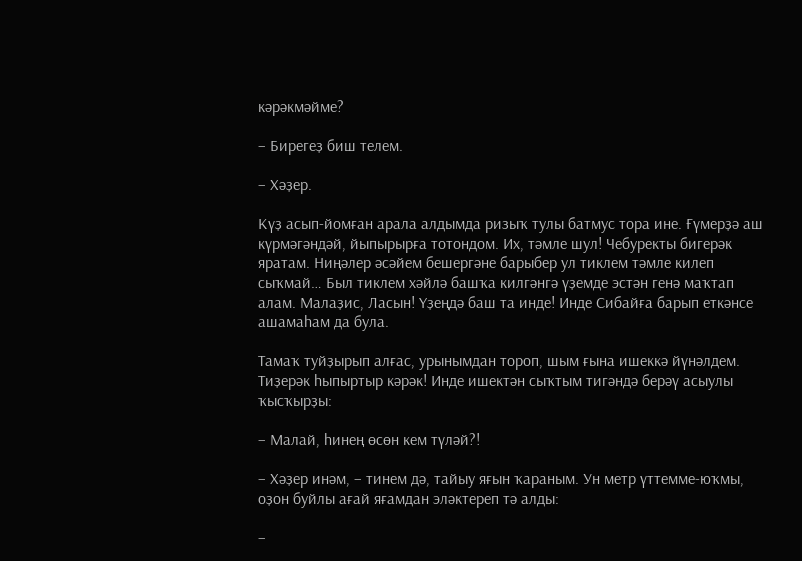кәрәкмәйме?

– Бирегеҙ биш телем.

– Хәҙер.

Күҙ асып-йомған арала алдымда ризыҡ тулы батмус тора ине. Ғүмерҙә аш күрмәгәндәй, йыпырырға тотондом. Их, тәмле шул! Чебуректы бигерәк яратам. Ниңәлер әсәйем бешергәне барыбер ул тиклем тәмле килеп сыҡмай… Был тиклем хәйлә башҡа килгәнгә үҙемде эстән генә маҡтап алам. Малаҙис, Ласын! Үҙеңдә баш та инде! Инде Сибайға барып еткәнсе ашамаһам да була.

Тамаҡ туйҙырып алғас, урынымдан тороп, шым ғына ишеккә йүнәлдем. Тиҙерәк һыпыртыр кәрәк! Инде ишектән сыҡтым тигәндә берәү асыулы ҡысҡырҙы:

– Малай, һинең өсөн кем түләй?!

– Хәҙер инәм, – тинем дә, тайыу яғын ҡараным. Ун метр үттемме-юҡмы, оҙон буйлы ағай яғамдан эләктереп тә алды:

–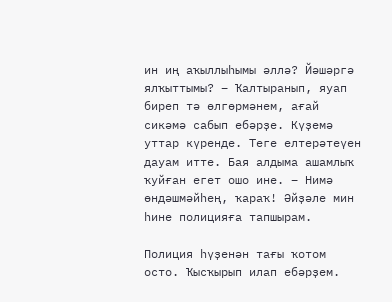ин иң аҡыллыһымы әллә? Йәшәргә ялҡыттымы? – Ҡалтыранып, яуап биреп тә өлгөрмәнем, ағай сикәмә сабып ебәрҙе. Күҙемә уттар күренде. Теге елтерәтеүен дауам итте. Бая алдыма ашамлыҡ ҡуйған егет ошо ине. – Нимә өндәшмәйһең, ҡараҡ! Әйҙәле мин һине полицияға тапшырам.

Полиция һүҙенән тағы ҡотом осто. Ҡысҡырып илап ебәрҙем.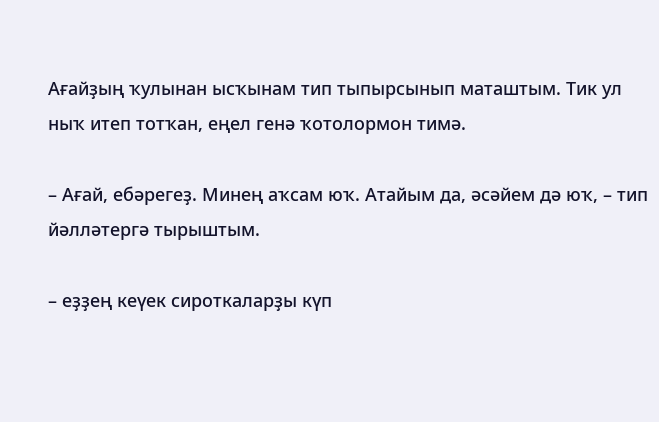Ағайҙың ҡулынан ысҡынам тип тыпырсынып маташтым. Тик ул ныҡ итеп тотҡан, еңел генә ҡотолормон тимә.

– Ағай, ебәрегеҙ. Минең аҡсам юҡ. Атайым да, әсәйем дә юҡ, – тип йәлләтергә тырыштым.

– еҙҙең кеүек сироткаларҙы күп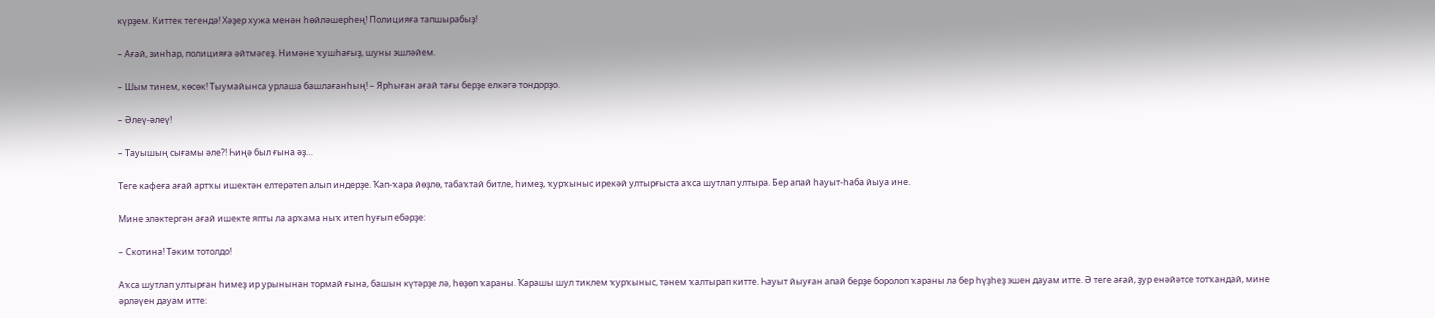күрҙем. Киттек тегендә! Хәҙер хужа менән һөйләшерһең! Полицияға тапшырабыҙ!

– Ағай, зинһар, полицияға әйтмәгеҙ. Нимәне ҡушһағыҙ, шуны эшләйем.

– Шым тинем, көсөк! Тыумайынса урлаша башлағанһың! – Ярһыған ағай тағы берҙе елкәгә тондорҙо.

– Әлеү-әлеү!

– Тауышың сығамы әле?! Һиңә был ғына әҙ…

Теге кафеға ағай артҡы ишектән елтерәтеп алып индерҙе. Ҡап-ҡара йөҙлө, табаҡтай битле, һимеҙ, ҡурҡыныс ирекәй ултырғыста аҡса шутлап ултыра. Бер апай һауыт-һаба йыуа ине.

Мине эләктергән ағай ишекте япты ла арҡама ныҡ итеп һуғып ебәрҙе:

– Скотина! Тәким тотолдо!

Аҡса шутлап ултырған һимеҙ ир урынынан тормай ғына, башын күтәрҙе лә, һөҙөп ҡараны. Ҡарашы шул тиклем ҡурҡыныс, тәнем ҡалтырап китте. Һауыт йыуған апай берҙе боролоп ҡараны ла бер һүҙһеҙ эшен дауам итте. Ә теге ағай, ҙур енәйәтсе тотҡандай, мине әрләүен дауам итте: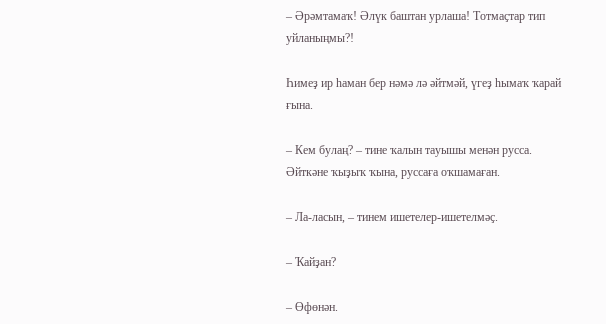– Әрәмтамаҡ! Әлүк баштан урлаша! Тотмаҫтар тип уйланыңмы?!

Һимеҙ ир һаман бер нәмә лә әйтмәй, үгеҙ һымаҡ ҡарай ғына.

– Кем булаң? – тине ҡалын тауышы менән русса. Әйткәне ҡыҙыҡ ҡына, руссаға оҡшамаған.

– Ла-ласын, – тинем ишетелер-ишетелмәҫ.

– Ҡайҙан?

– Өфөнән.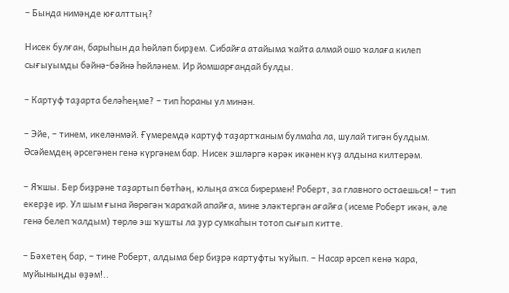– Бында нимәңде юғалттың?

Нисек булған, барыһын да һөйләп бирҙем. Сибайға атайыма ҡайта алмай ошо ҡалаға килеп сығыуымды бәйнә-бәйнә һөйләнем. Ир йомшарғандай булды.

– Картуф таҙарта беләһеңме? – тип һораны ул минән.

– Эйе, – тинем, икеләнмәй. Ғүмеремдә картуф таҙартҡаным булмаһа ла, шулай тигән булдым. Әсәйемдең әрсегәнен генә күргәнем бар. Нисек эшләргә кәрәк икәнен күҙ алдына килтерәм.

– Яҡшы. Бер биҙрәне таҙартып бөтһәң, юлыңа аҡса бирермен! Роберт, за главного остаешься! – тип екерҙе ир. Ул шым ғына йөрөгән ҡараҡай апайға, мине эләктергән ағайға (исеме Роберт икән, әле генә белеп ҡалдым) төрлө эш ҡушты ла ҙур сумкаһын тотоп сығып китте.

– Бәхетең бар, – тине Роберт, алдыма бер биҙрә картуфты ҡуйып. – Насар әрсеп кенә ҡара, муйыныңды өҙәм!..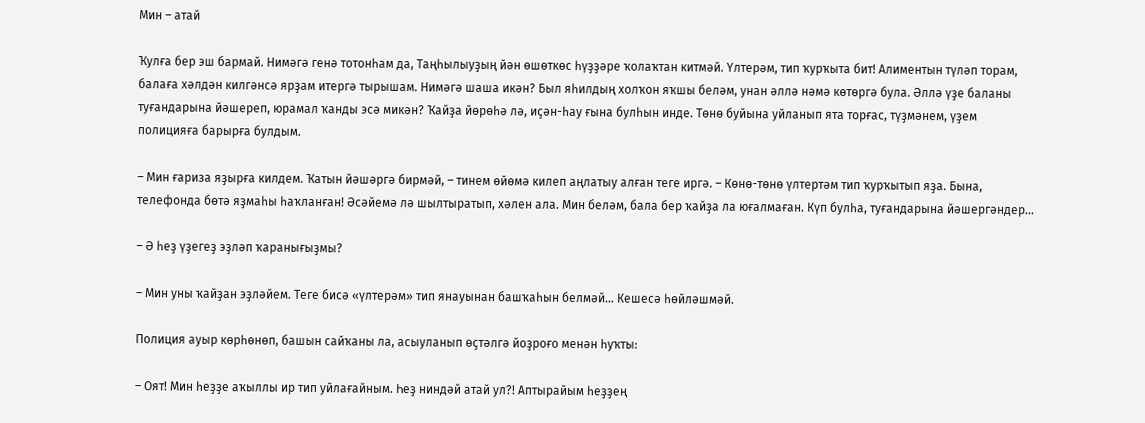Мин – атай

Ҡулға бер эш бармай. Нимәгә генә тотонһам да, Таңһылыуҙың йән өшөткөс һүҙҙәре ҡолаҡтан китмәй. Үлтерәм, тип ҡурҡыта бит! Алиментын түләп торам, балаға хәлдән килгәнсә ярҙам итергә тырышам. Нимәгә шаша икән? Был яһилдың холҡон яҡшы беләм, унан әллә нәмә көтөргә була. Әллә үҙе баланы туғандарына йәшереп, юрамал ҡанды эсә микән? Ҡайҙа йөрөһә лә, иҫән-һау ғына булһын инде. Төнө буйына уйланып ята торғас, түҙмәнем, үҙем полицияға барырға булдым.

– Мин ғариза яҙырға килдем. Ҡатын йәшәргә бирмәй, – тинем өйөмә килеп аңлатыу алған теге иргә. – Көнө-төнө үлтертәм тип ҡурҡытып яҙа. Бына, телефонда бөтә яҙмаһы һаҡланған! Әсәйемә лә шылтыратып, хәлен ала. Мин беләм, бала бер ҡайҙа ла юғалмаған. Күп булһа, туғандарына йәшергәндер…

– Ә һеҙ үҙегеҙ эҙләп ҡаранығыҙмы?

– Мин уны ҡайҙан эҙләйем. Теге бисә «үлтерәм» тип янауынан башҡаһын белмәй… Кешесә һөйләшмәй.

Полиция ауыр көрһөнөп, башын сайҡаны ла, асыуланып өҫтәлгә йоҙроғо менән һуҡты:

– Оят! Мин һеҙҙе аҡыллы ир тип уйлағайным. Һеҙ ниндәй атай ул?! Аптырайым һеҙҙең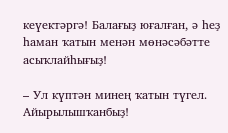кеүектәргә! Балағыҙ юғалған, ә һеҙ һаман ҡатын менән мөнәсәбәтте асыҡлайһығыҙ!

– Ул күптән минең ҡатын түгел. Айырылышҡанбыҙ!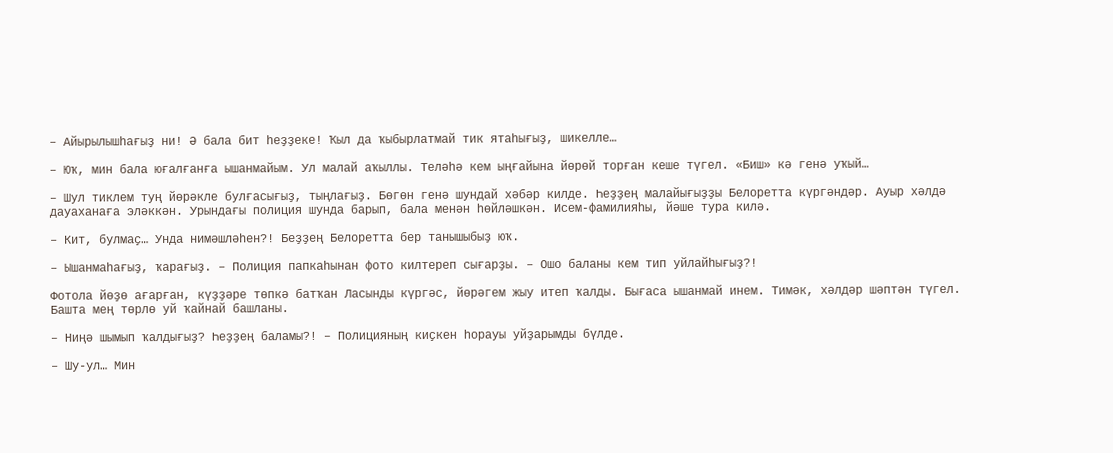– Айырылышһағыҙ ни! Ә бала бит һеҙҙеке! Ҡыл да ҡыбырлатмай тик ятаһығыҙ, шикелле…

– Юҡ, мин бала юғалғанға ышанмайым. Ул малай аҡыллы. Теләһә кем ыңғайына йөрөй торған кеше түгел. «Биш» кә генә уҡый…

– Шул тиклем туң йөрәкле булғасығыҙ, тыңлағыҙ. Бөгөн генә шундай хәбәр килде. Һеҙҙең малайығыҙҙы Белоретта күргәндәр. Ауыр хәлдә дауаханаға эләккән. Урындағы полиция шунда барып, бала менән һөйләшкән. Исем-фамилияһы, йәше тура килә.

– Кит, булмаҫ… Унда нимәшләһен?! Беҙҙең Белоретта бер танышыбыҙ юҡ.

– Ышанмаһағыҙ, ҡарағыҙ. – Полиция папкаһынан фото килтереп сығарҙы. – Ошо баланы кем тип уйлайһығыҙ?!

Фотола йөҙө ағарған, күҙҙәре төпкә батҡан Ласынды күргәс, йөрәгем жыу итеп ҡалды. Бығаса ышанмай инем. Тимәк, хәлдәр шәптән түгел. Башта мең төрлө уй ҡайнай башланы.

– Ниңә шымып ҡалдығыҙ? Һеҙҙең баламы?! – Полицияның киҫкен һорауы уйҙарымды бүлде.

– Шу-ул… Мин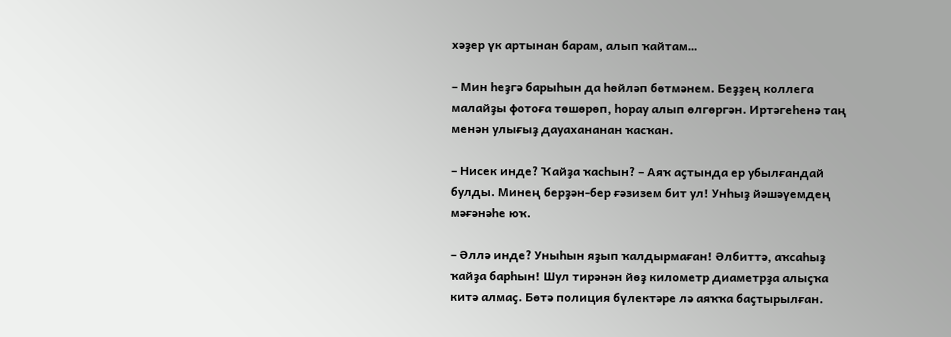хәҙер үк артынан барам, алып ҡайтам…

– Мин һеҙгә барыһын да һөйләп бөтмәнем. Беҙҙең коллега малайҙы фотоға төшөрөп, һорау алып өлгөргән. Иртәгеһенә таң менән улығыҙ дауахананан ҡасҡан.

– Нисек инде? Ҡайҙа ҡасһын? – Аяҡ аҫтында ер убылғандай булды. Минең берҙән-бер ғәзизем бит ул! Унһыҙ йәшәүемдең мәғәнәһе юҡ.

– Әллә инде? Уныһын яҙып ҡалдырмаған! Әлбиттә, аҡсаһыҙ ҡайҙа барһын! Шул тирәнән йөҙ километр диаметрҙа алыҫҡа китә алмаҫ. Бөтә полиция бүлектәре лә аяҡҡа баҫтырылған.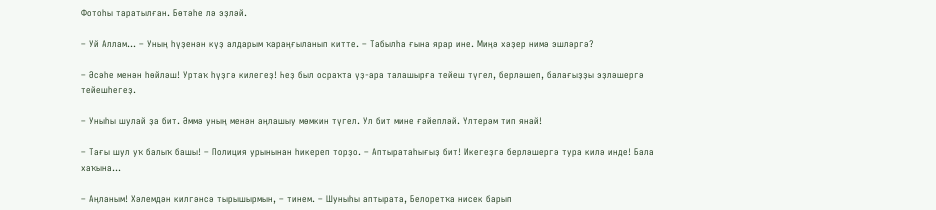Фотоһы таратылған. Бөтәһе лә эҙләй.

– Уй Аллам… – Уның һүҙенән күҙ алдарым ҡараңғыланып китте. – Табылһа ғына ярар ине. Миңә хәҙер нимә эшләргә?

– Әсәһе менән һөйләш! Уртаҡ һүҙгә килегеҙ! Һеҙ был осраҡта үҙ-ара талашырға тейеш түгел, берләшеп, балағыҙҙы эҙләшергә тейешһегеҙ.

– Уныһы шулай ҙа бит. Әммә уның менән аңлашыу мөмкин түгел. Ул бит мине ғәйепләй. Үлтерәм тип янай!

– Тағы шул уҡ балыҡ башы! – Полиция урынынан һикереп торҙо. – Аптыратаһығыҙ бит! Икегеҙгә берләшергә тура килә инде! Бала хаҡына…

– Аңланым! Хәлемдән килгәнсә тырышырмын, – тинем. – Шуныһы аптырата, Белоретҡа нисек барып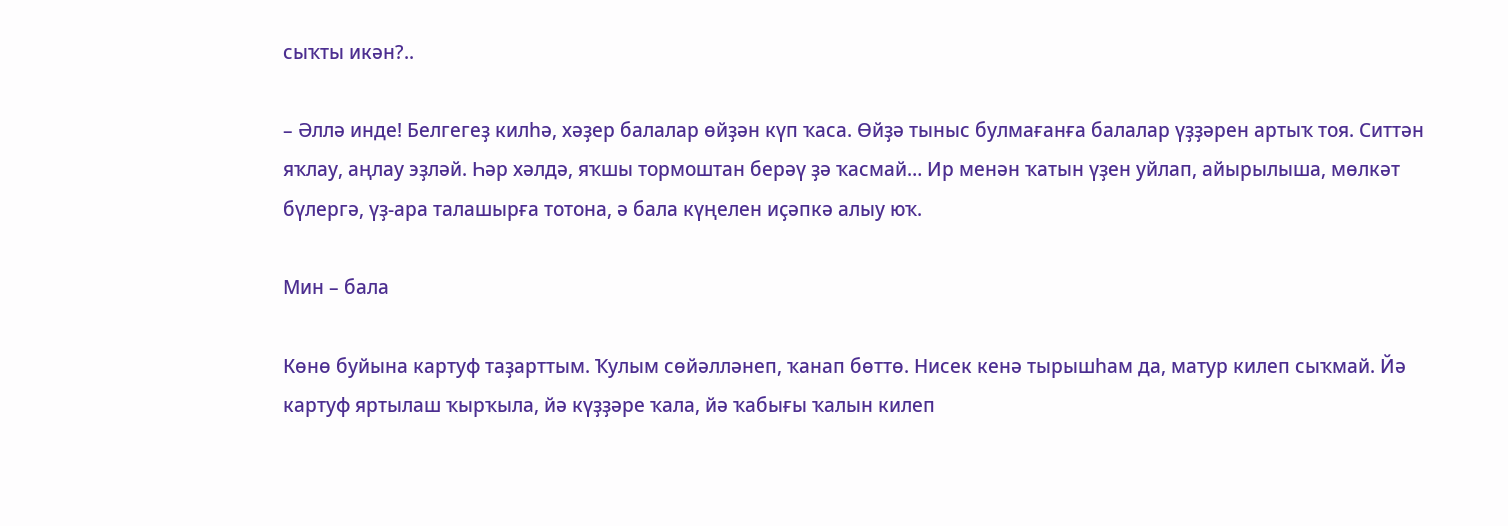сыҡты икән?..

– Әллә инде! Белгегеҙ килһә, хәҙер балалар өйҙән күп ҡаса. Өйҙә тыныс булмағанға балалар үҙҙәрен артыҡ тоя. Ситтән яҡлау, аңлау эҙләй. Һәр хәлдә, яҡшы тормоштан берәү ҙә ҡасмай… Ир менән ҡатын үҙен уйлап, айырылыша, мөлкәт бүлергә, үҙ-ара талашырға тотона, ә бала күңелен иҫәпкә алыу юҡ.

Мин – бала

Көнө буйына картуф таҙарттым. Ҡулым сөйәлләнеп, ҡанап бөттө. Нисек кенә тырышһам да, матур килеп сыҡмай. Йә картуф яртылаш ҡырҡыла, йә күҙҙәре ҡала, йә ҡабығы ҡалын килеп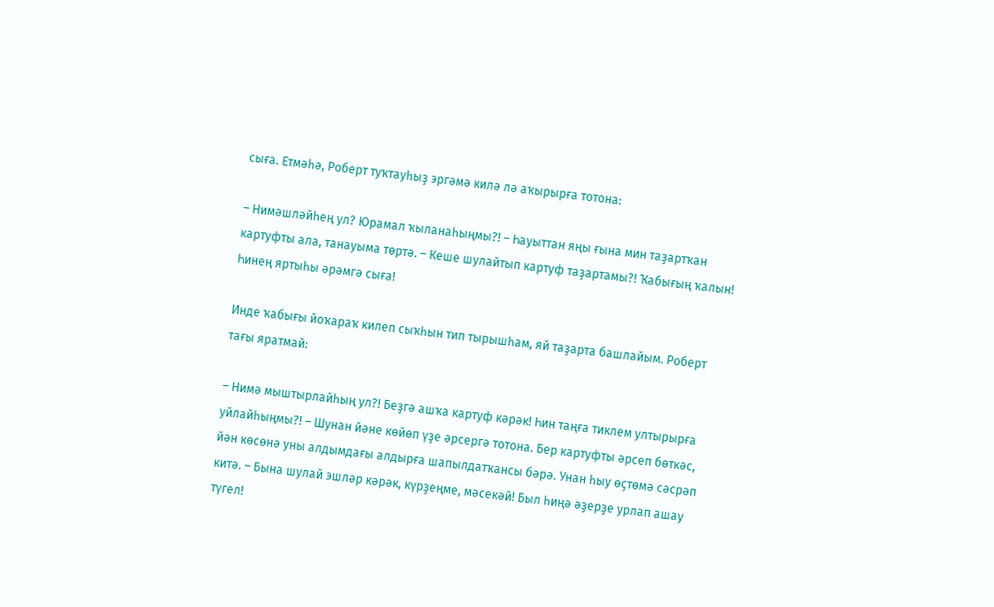сыға. Етмәһә, Роберт туҡтауһыҙ эргәмә килә лә аҡырырға тотона:

– Нимәшләйһең ул? Юрамал ҡыланаһыңмы?! – Һауыттан яңы ғына мин таҙартҡан картуфты ала, танауыма төртә. – Кеше шулайтып картуф таҙартамы?! Ҡабығың ҡалын! Һинең яртыһы әрәмгә сыға!

Инде ҡабығы йоҡараҡ килеп сыҡһын тип тырышһам, яй таҙарта башлайым. Роберт тағы яратмай:

– Нимә мыштырлайһың ул?! Беҙгә ашҡа картуф кәрәк! Һин таңға тиклем ултырырға уйлайһыңмы?! – Шунан йәне көйөп үҙе әрсергә тотона. Бер картуфты әрсеп бөткәс, йән көсөнә уны алдымдағы алдырға шапылдатҡансы бәрә. Унан һыу өҫтөмә сәсрәп китә. – Бына шулай эшләр кәрәк, күрҙеңме, мәсекәй! Был һиңә әҙерҙе урлап ашау түгел!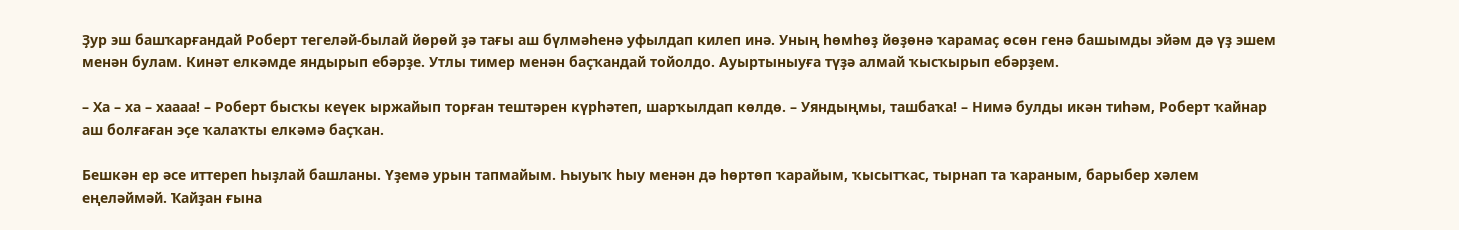Ҙур эш башҡарғандай Роберт тегеләй-былай йөрөй ҙә тағы аш бүлмәһенә уфылдап килеп инә. Уның һөмһөҙ йөҙөнә ҡарамаҫ өсөн генә башымды эйәм дә үҙ эшем менән булам. Кинәт елкәмде яндырып ебәрҙе. Утлы тимер менән баҫҡандай тойолдо. Ауыртыныуға түҙә алмай ҡысҡырып ебәрҙем.

– Ха – ха – хаааа! – Роберт бысҡы кеүек ыржайып торған тештәрен күрһәтеп, шарҡылдап көлдө. – Уяндыңмы, ташбаҡа! – Нимә булды икән тиһәм, Роберт ҡайнар аш болғаған эҫе ҡалаҡты елкәмә баҫҡан.

Бешкән ер әсе иттереп һыҙлай башланы. Үҙемә урын тапмайым. Һыуыҡ һыу менән дә һөртөп ҡарайым, ҡысытҡас, тырнап та ҡараным, барыбер хәлем еңеләймәй. Ҡайҙан ғына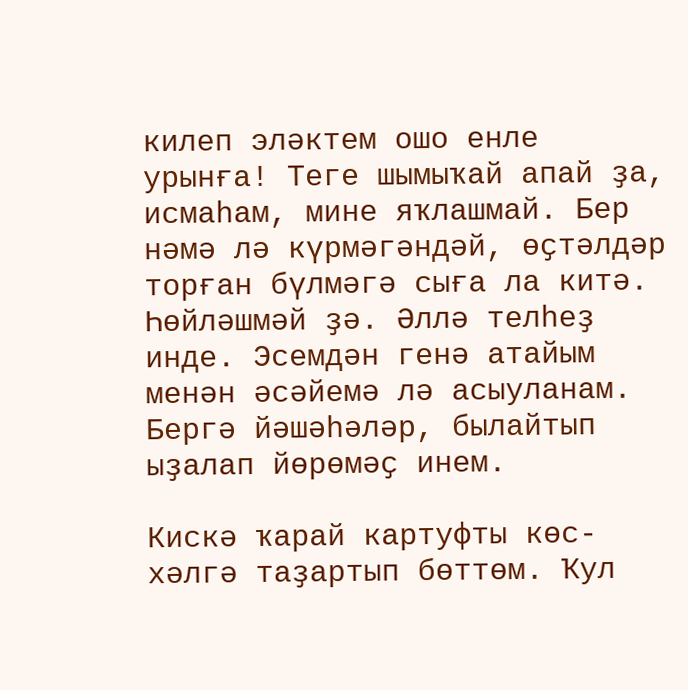килеп эләктем ошо енле урынға! Теге шымыҡай апай ҙа, исмаһам, мине яҡлашмай. Бер нәмә лә күрмәгәндәй, өҫтәлдәр торған бүлмәгә сыға ла китә. Һөйләшмәй ҙә. Әллә телһеҙ инде. Эсемдән генә атайым менән әсәйемә лә асыуланам. Бергә йәшәһәләр, былайтып ыҙалап йөрөмәҫ инем.

Кискә ҡарай картуфты көс-хәлгә таҙартып бөттөм. Ҡул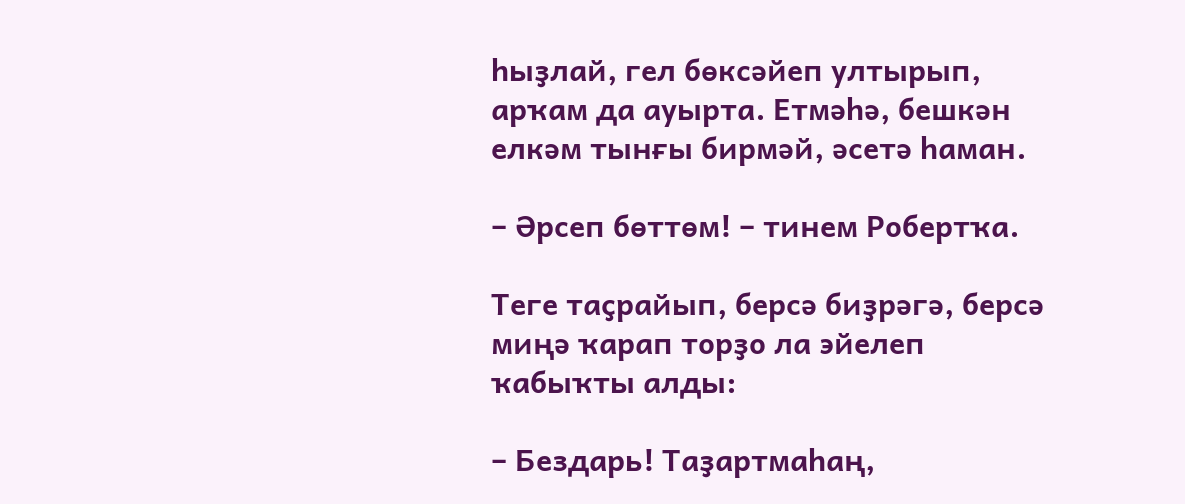һыҙлай, гел бөксәйеп ултырып, арҡам да ауырта. Етмәһә, бешкән елкәм тынғы бирмәй, әсетә һаман.

– Әрсеп бөттөм! – тинем Робертҡа.

Теге таҫрайып, берсә биҙрәгә, берсә миңә ҡарап торҙо ла эйелеп ҡабыҡты алды:

– Бездарь! Таҙартмаһаң,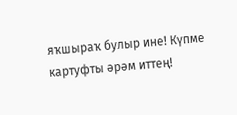яҡшыраҡ булыр ине! Күпме картуфты әрәм иттең!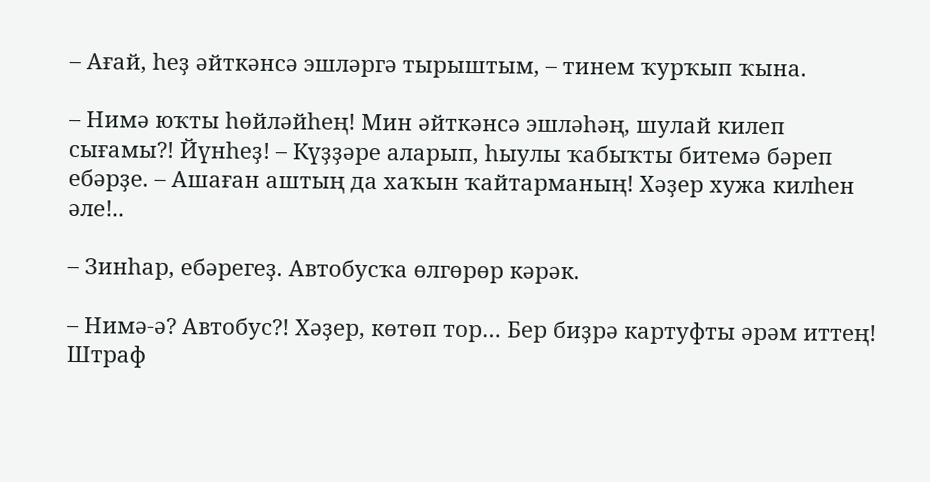– Ағай, һеҙ әйткәнсә эшләргә тырыштым, – тинем ҡурҡып ҡына.

– Нимә юҡты һөйләйһең! Мин әйткәнсә эшләһәң, шулай килеп сығамы?! Йүнһеҙ! – Күҙҙәре аларып, һыулы ҡабыҡты битемә бәреп ебәрҙе. – Ашаған аштың да хаҡын ҡайтарманың! Хәҙер хужа килһен әле!..

– Зинһар, ебәрегеҙ. Автобусҡа өлгөрөр кәрәк.

– Нимә-ә? Автобус?! Хәҙер, көтөп тор… Бер биҙрә картуфты әрәм иттең! Штраф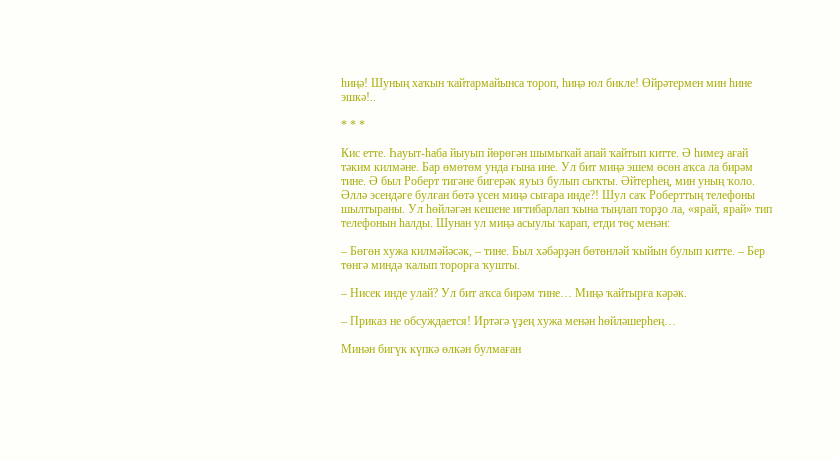һиңә! Шуның хаҡын ҡайтармайынса тороп, һиңә юл бикле! Өйрәтермен мин һине эшкә!..

* * *

Кис етте. Һауыт-һаба йыуып йөрөгән шымыҡай апай ҡайтып китте. Ә һимеҙ ағай тәким килмәне. Бар өмөтөм унда ғына ине. Ул бит миңә эшем өсөн аҡса ла бирәм тине. Ә был Роберт тигәне бигерәк яуыз булып сыҡты. Әйтерһең, мин уның ҡоло. Әллә эсендәге булған бөтә үсен миңә сығара инде?! Шул саҡ Роберттың телефоны шылтыраны. Ул һөйләгән кешене иғтибарлап ҡына тыңлап торҙо ла, «ярай, ярай» тип телефонын һалды. Шунан ул миңә асыулы ҡарап, етди төҫ менән:

– Бөгөн хужа килмәйәсәк, – тине. Был хәбәрҙән бөтөнләй ҡыйын булып китте. – Бер төнгә миндә ҡалып торорға ҡушты.

– Нисек инде улай? Ул бит аҡса бирәм тине… Миңә ҡайтырға кәрәк.

– Приказ не обсуждается! Иртәгә үҙең хужа менән һөйләшерһең…

Минән бигүк күпкә өлкән булмаған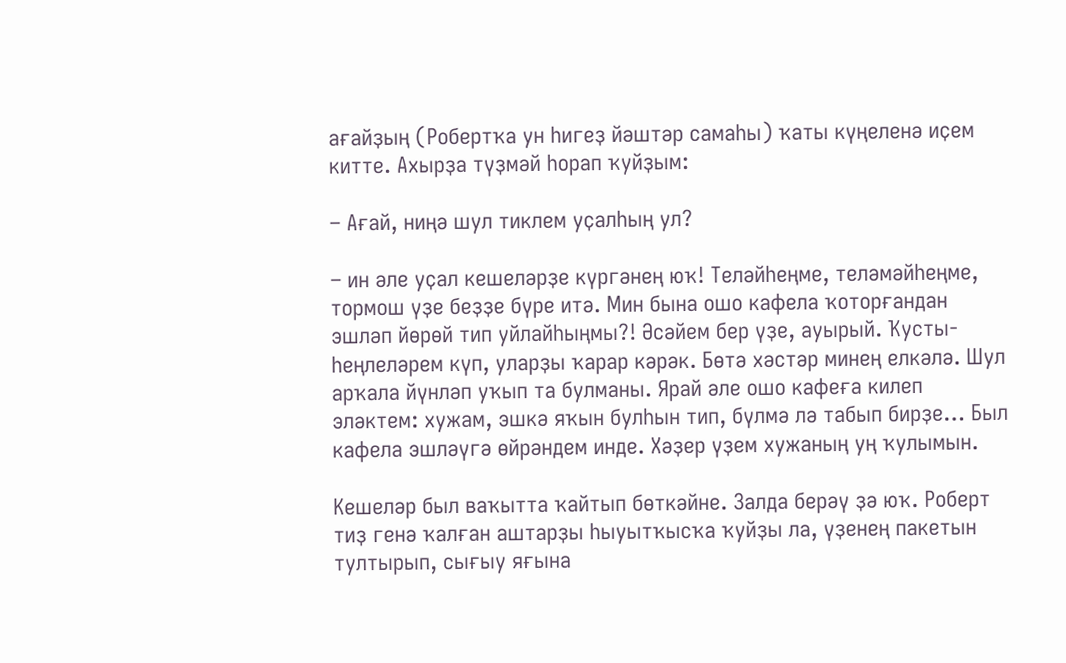ағайҙың (Робертҡа ун һигеҙ йәштәр самаһы) ҡаты күңеленә иҫем китте. Ахырҙа түҙмәй һорап ҡуйҙым:

– Ағай, ниңә шул тиклем уҫалһың ул?

– ин әле уҫал кешеләрҙе күргәнең юҡ! Теләйһеңме, теләмәйһеңме, тормош үҙе беҙҙе бүре итә. Мин бына ошо кафела ҡоторғандан эшләп йөрөй тип уйлайһыңмы?! Әсәйем бер үҙе, ауырый. Ҡусты-һеңлеләрем күп, уларҙы ҡарар кәрәк. Бөтә хәстәр минең елкәлә. Шул арҡала йүнләп уҡып та булманы. Ярай әле ошо кафеға килеп эләктем: хужам, эшкә яҡын булһын тип, бүлмә лә табып бирҙе… Был кафела эшләүгә өйрәндем инде. Хәҙер үҙем хужаның уң ҡулымын.

Кешеләр был ваҡытта ҡайтып бөткәйне. Залда берәү ҙә юҡ. Роберт тиҙ генә ҡалған аштарҙы һыуытҡысҡа ҡуйҙы ла, үҙенең пакетын тултырып, сығыу яғына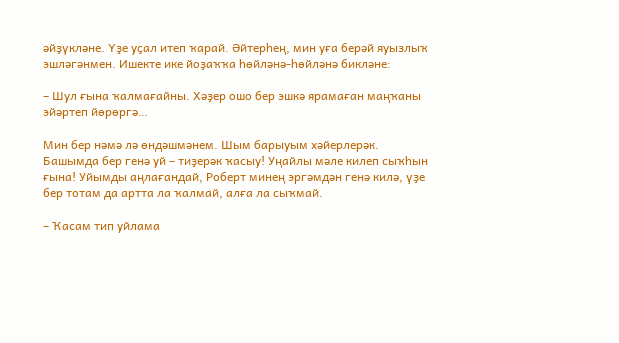әйҙүкләне. Үҙе уҫал итеп ҡарай. Әйтерһең, мин уға берәй яуызлыҡ эшләгәнмен. Ишекте ике йоҙаҡҡа һөйләнә-һөйләнә бикләне:

– Шул ғына ҡалмағайны. Хәҙер ошо бер эшкә ярамаған маңҡаны эйәртеп йөрөргә…

Мин бер нәмә лә өндәшмәнем. Шым барыуым хәйерлерәк. Башымда бер генә уй – тиҙерәк ҡасыу! Уңайлы мәле килеп сыҡһын ғына! Уйымды аңлағандай, Роберт минең эргәмдән генә килә, үҙе бер тотам да артта ла ҡалмай, алға ла сыҡмай.

– Ҡасам тип уйлама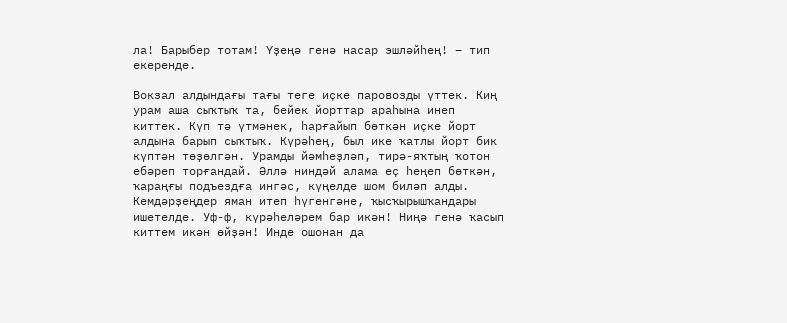ла! Барыбер тотам! Үҙеңә генә насар эшләйһең! – тип екеренде.

Вокзал алдындағы тағы теге иҫке паровозды үттек. Киң урам аша сыҡтыҡ та, бейек йорттар араһына инеп киттек. Күп тә үтмәнек, һарғайып бөткән иҫке йорт алдына барып сыҡтыҡ. Күрәһең, был ике ҡатлы йорт бик күптән төҙөлгән. Урамды йәмһеҙләп, тирә-яҡтың ҡотон ебәреп торғандай. Әллә ниндәй алама еҫ һеңеп бөткән, ҡараңғы подъездға ингәс, күңелде шом биләп алды. Кемдәрҙеңдер яман итеп һүгенгәне, ҡысҡырышҡандары ишетелде. Уф-ф, күрәһеләрем бар икән! Ниңә генә ҡасып киттем икән өйҙән! Инде ошонан да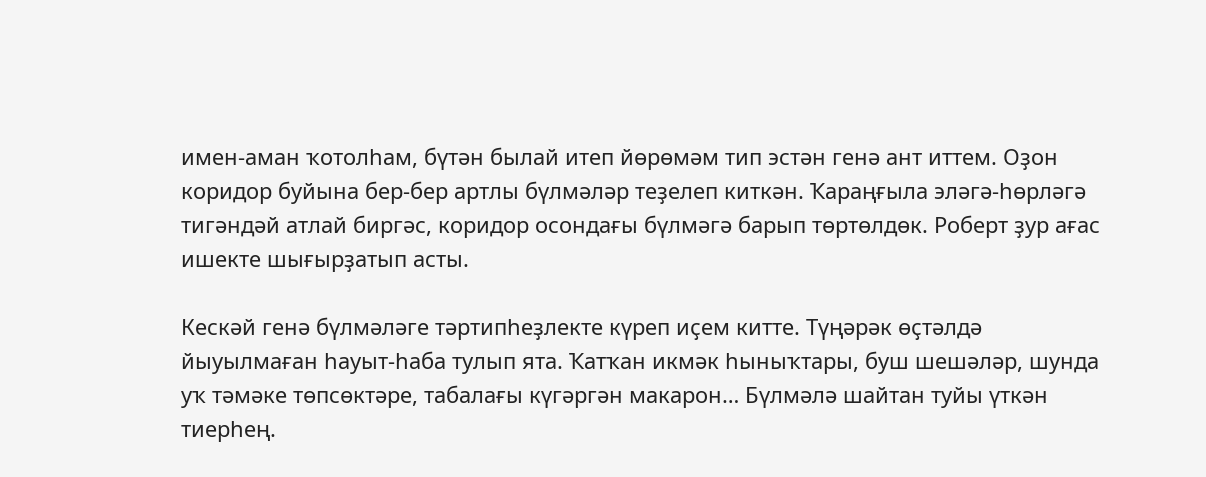имен-аман ҡотолһам, бүтән былай итеп йөрөмәм тип эстән генә ант иттем. Оҙон коридор буйына бер-бер артлы бүлмәләр теҙелеп киткән. Ҡараңғыла эләгә-һөрләгә тигәндәй атлай биргәс, коридор осондағы бүлмәгә барып төртөлдөк. Роберт ҙур ағас ишекте шығырҙатып асты.

Кескәй генә бүлмәләге тәртипһеҙлекте күреп иҫем китте. Түңәрәк өҫтәлдә йыуылмаған һауыт-һаба тулып ята. Ҡатҡан икмәк һыныҡтары, буш шешәләр, шунда уҡ тәмәке төпсөктәре, табалағы күгәргән макарон… Бүлмәлә шайтан туйы үткән тиерһең.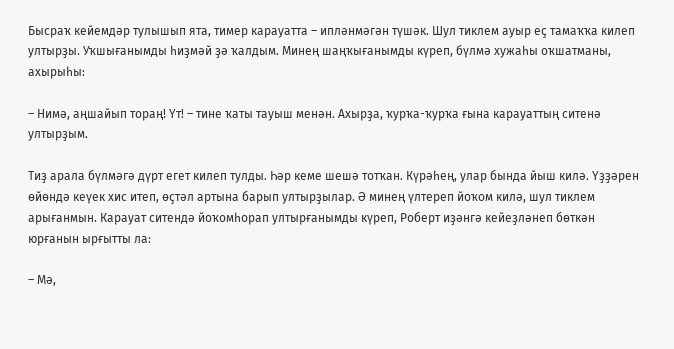Бысраҡ кейемдәр тулышып ята, тимер карауатта – ипләнмәгән түшәк. Шул тиклем ауыр еҫ тамаҡҡа килеп ултырҙы. Уҡшығанымды һиҙмәй ҙә ҡалдым. Минең шаңҡығанымды күреп, бүлмә хужаһы оҡшатманы, ахырыһы:

– Нимә, аңшайып тораң! Үт! – тине ҡаты тауыш менән. Ахырҙа, ҡурҡа-ҡурҡа ғына карауаттың ситенә ултырҙым.

Тиҙ арала бүлмәгә дүрт егет килеп тулды. Һәр кеме шешә тотҡан. Күрәһең, улар бында йыш килә. Үҙҙәрен өйөндә кеүек хис итеп, өҫтәл артына барып ултырҙылар. Ә минең үлтереп йоҡом килә, шул тиклем арығанмын. Карауат ситендә йоҡомһорап ултырғанымды күреп, Роберт иҙәнгә кейеҙләнеп бөткән юрғанын ырғытты ла:

– Мә,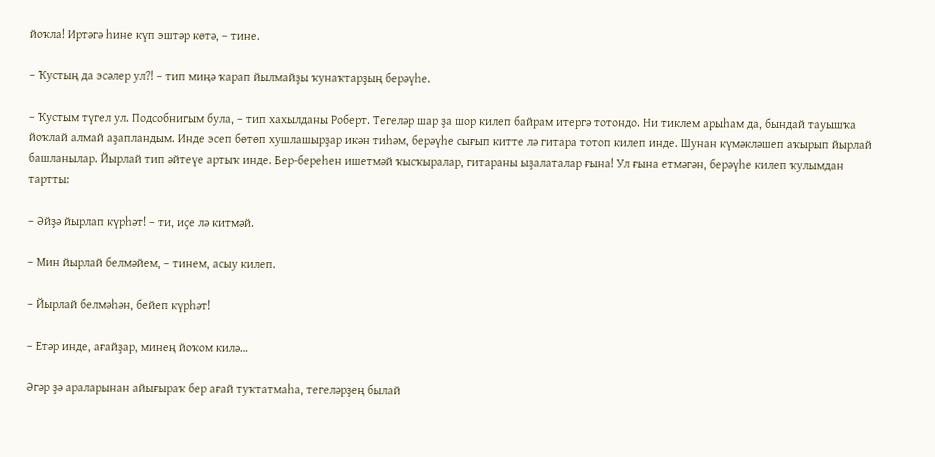йоҡла! Иртәгә һине күп эштәр көтә, – тине.

– Ҡустың да эсәлер ул?! – тип миңә ҡарап йылмайҙы ҡунаҡтарҙың берәүһе.

– Ҡустым түгел ул. Подсобнигым була, – тип хахылданы Роберт. Тегеләр шар ҙа шор килеп байрам итергә тотондо. Ни тиклем арыһам да, бындай тауышҡа йоҡлай алмай аҙапландым. Инде эсеп бөтөп хушлашырҙар икән тиһәм, берәүһе сығып китте лә гитара тотоп килеп инде. Шунан күмәкләшеп аҡырып йырлай башланылар. Йырлай тип әйтеүе артыҡ инде. Бер-береһен ишетмәй ҡысҡыралар, гитараны ыҙалаталар ғына! Ул ғына етмәгән, берәүһе килеп ҡулымдан тартты:

– Әйҙә йырлап күрһәт! – ти, иҫе лә китмәй.

– Мин йырлай белмәйем, – тинем, асыу килеп.

– Йырлай белмәһән, бейеп күрһәт!

– Етәр инде, ағайҙар, минең йоҡом килә…

Әгәр ҙә араларынан айығыраҡ бер ағай туҡтатмаһа, тегеләрҙең былай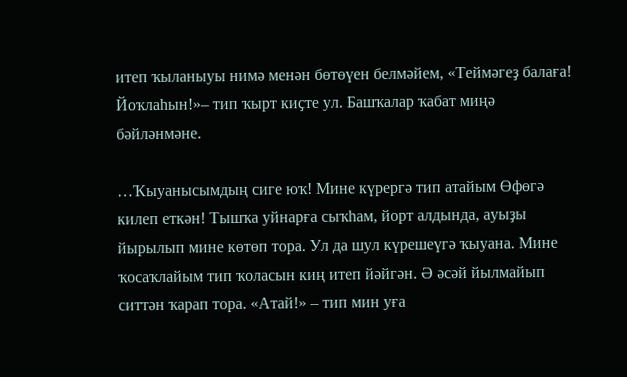итеп ҡыланыуы нимә менән бөтөүен белмәйем, «Теймәгеҙ балаға! Йоҡлаһын!»– тип ҡырт киҫте ул. Башҡалар ҡабат миңә бәйләнмәне.

…Ҡыуанысымдың сиге юҡ! Мине күрергә тип атайым Өфөгә килеп еткән! Тышҡа уйнарға сыҡһам, йорт алдында, ауыҙы йырылып мине көтөп тора. Ул да шул күрешеүгә ҡыуана. Мине ҡосаҡлайым тип ҡоласын киң итеп йәйгән. Ә әсәй йылмайып ситтән ҡарап тора. «Атай!» – тип мин уға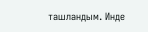ташландым. Инде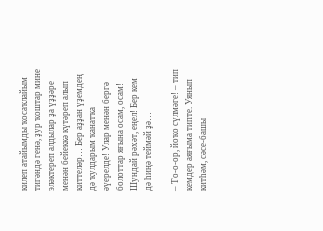килеп атайымды ҡосаҡлайым тигәндә генә, ҙур ҡоштар мине эләктереп алдылар ҙа үҙҙәре менән бейеккә күтәреп алып киттеләр… Бер аҙҙан үҙемдең дә ҡулдарым ҡанатҡа әүерелде! Улар менән бергә болоттар яғына осам, осам! Шундай рәхәт, еңел! Бер кем дә һиңә теймәй ҙә…

– То-о-ор, йоҡо сүлмәге! – тип кемдер аяғыма типте. Уянып китһәм, сәсе-башы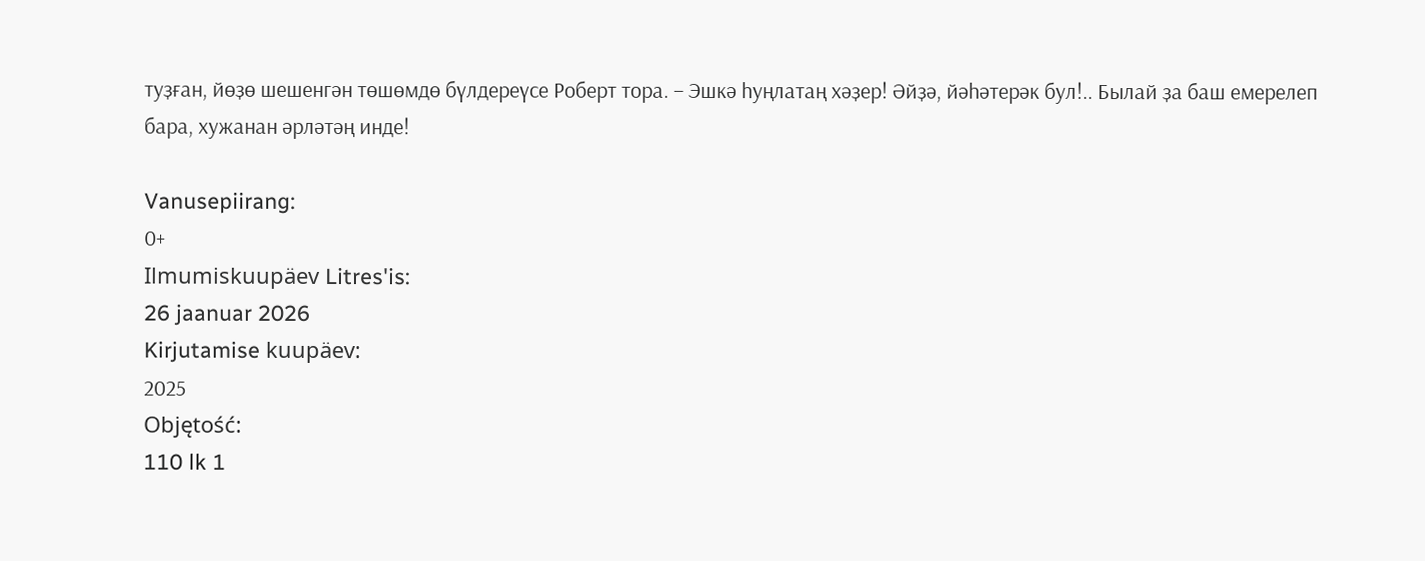туҙған, йөҙө шешенгән төшөмдө бүлдереүсе Роберт тора. – Эшкә һуңлатаң хәҙер! Әйҙә, йәһәтерәк бул!.. Былай ҙа баш емерелеп бара, хужанан әрләтәң инде!

Vanusepiirang:
0+
Ilmumiskuupäev Litres'is:
26 jaanuar 2026
Kirjutamise kuupäev:
2025
Objętość:
110 lk 1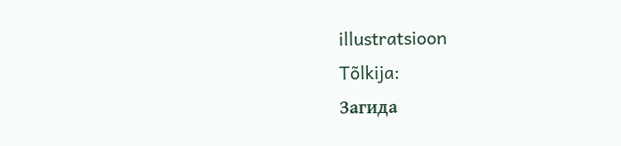illustratsioon
Tõlkija:
Загида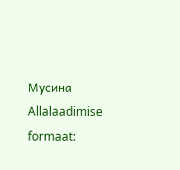Мусина
Allalaadimise formaat: